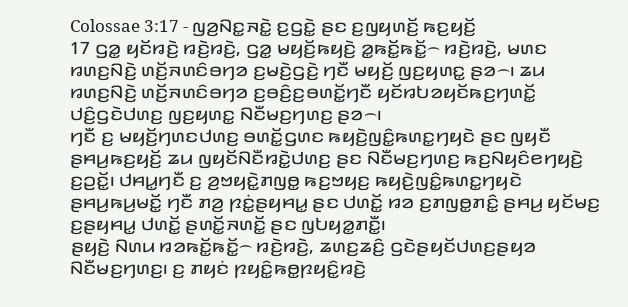Colossae 3:17 - ꤜꤤ꤬ꤡꤢ꤭ꤏꤢꤧ꤭ ꤢ꤬ꤞꤢꤧ꤭ ꤔꤢ ꤢ꤬ꤜꤟꤛꤢꤩ꤬ ꤒꤢ꤬ꤟꤢꤩ꤬
17 ꤞꤤ꤭ ꤟꤢꤩꤙꤢꤧ꤬ ꤙꤢꤧ꤬ꤙꤢꤧ꤬, ꤞꤤ꤭ ꤗꤟꤢꤩ꤬ꤒꤟꤢꤧ꤬ ꤤ꤭ꤒꤢꤩ꤭ꤒꤢꤩ꤭꤮ ꤙꤢꤧ꤬ꤙꤢꤧ꤬, ꤗꤛꤢ ꤙꤛꤢ꤬ꤡꤢꤧ꤬ ꤛꤢꤩ꤬ꤏꤛꤢꤨꤋꤚꤤ ꤢ꤬ꤗꤢꤧ꤬ꤞꤢꤧ꤬ ꤚꤢꤪ ꤗꤟꤢꤩ꤬ ꤜꤢ꤬ꤟꤛꤢ꤭ ꤔꤤ꤮꤯ ꤘꤣ ꤙꤛꤢ꤬ꤡꤢꤧ꤬ ꤛꤢꤩ꤬ꤏꤛꤢꤨꤋꤚꤤ ꤢ꤬ꤋꤢꤨ꤬ꤢ꤬ꤋꤛꤢꤩ꤭ꤚꤢꤪ ꤟꤢꤩꤙꤝꤤꤟꤢꤩꤒꤢ꤬ꤚꤛꤢꤩ꤭ ꤓꤢꤨ꤬ꤞꤢꤧꤓꤛꤢ꤬ ꤜꤢ꤬ꤟꤛꤢ꤭ ꤡꤢꤪꤗꤢ꤬ꤚꤛꤢ꤬ ꤔꤤ꤮꤯
ꤚꤢꤪ ꤢ꤬ ꤗꤟꤢꤩ꤬ꤚꤛꤢꤓꤛꤢ꤬ ꤋꤛꤢꤩ꤭ꤞꤛꤢ ꤒꤟꤢꤧ꤬ꤜꤢꤨ꤭ꤒꤛꤢ꤭ꤚꤟꤢꤧ ꤔꤢ ꤜꤟꤢꤪ ꤔꤌꤣ꤬ꤒꤢ꤬ꤟꤢꤩ꤬ ꤘꤣ ꤜꤟꤢꤩꤡꤢꤪꤙꤢꤧ꤭ꤓꤛꤢ꤬ ꤔꤢ ꤡꤢꤪꤗꤢ꤬ꤚꤛꤢ꤬ ꤒꤢ꤬ꤡꤟꤢꤨꤕꤚꤟꤢꤧ꤬ ꤢ꤬ꤑꤢꤩ꤭꤯ ꤓꤌꤣ꤭ꤚꤢꤪ ꤢ꤬ ꤤ꤬ꤠꤟꤢꤧ꤭ꤊꤜꤥ꤭ ꤒꤢ꤬ꤠꤟꤢ꤬ ꤒꤟꤢꤧ꤬ꤜꤢꤨ꤭ꤒꤛꤢ꤭ꤚꤟꤢꤧ ꤔꤌꤣ꤬ꤒꤣ꤬ꤗꤢꤩ꤭ ꤚꤢꤪ ꤊꤤ꤬ ꤐꤢꤦ꤭ꤔꤟꤌꤣ꤭ ꤔꤢ ꤓꤛꤢꤩ꤭ ꤙꤤ ꤢ꤬ꤊꤜꤥ꤭ꤊꤢꤨ꤭ ꤔꤌꤣ꤬ ꤟꤢꤩꤗꤢ꤬ ꤢ꤬ꤔꤟꤌꤣ꤭ ꤓꤛꤢꤩ꤭ ꤔꤛꤢꤩ꤭ꤏꤛꤢꤩ꤭ ꤔꤢ ꤜꤝꤟꤤ꤭ꤊꤢꤪ꤭꤯
ꤔꤟꤢꤧ꤬ ꤡꤛꤣ ꤙꤤꤒꤢꤩ꤭ꤒꤢꤩ꤭꤮ ꤙꤢꤧ꤬ꤙꤢꤧ꤬, ꤘꤛꤢ꤬ꤘꤢꤨ꤬ ꤞꤢꤧꤔꤟꤢꤩꤓꤛꤢ꤬ꤔꤟꤤ ꤡꤢꤪꤗꤢ꤬ꤚꤛꤢ꤬꤯ ꤢ꤬ ꤊꤟꤢꤦ ꤐꤟꤢꤨ꤭ꤒꤥ꤭ꤐꤟꤢꤨ꤭ꤙꤢꤧ꤬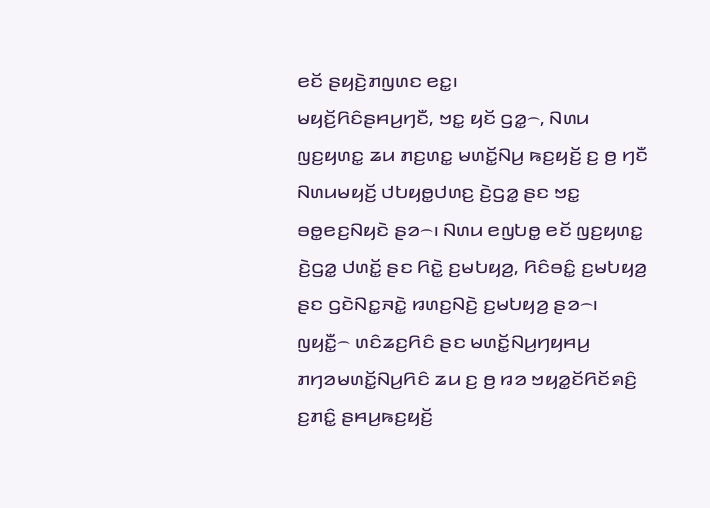ꤕꤢꤩ ꤔꤟꤢꤧ꤬ꤊꤜꤛꤢ ꤕꤢ꤭꤯
ꤗꤟꤢꤩ꤬ꤖꤢꤨꤔꤌꤣ꤬ꤚꤢꤪ, ꤠꤢ꤭ ꤟꤢꤩ ꤞꤤ꤭꤮, ꤡꤛꤣ ꤜꤢ꤬ꤟꤛꤢ꤭ ꤘꤣ ꤊꤢ꤬ꤛꤢ꤭ ꤗꤛꤢꤩ꤭ꤡꤣ꤬ ꤒꤢ꤬ꤟꤢꤩ꤬ ꤢ꤬ ꤥ꤬ ꤚꤢꤪ ꤡꤛꤣꤗꤟꤢꤩ꤬ ꤓꤝꤟꤥ꤭ꤓꤛꤢ꤬ ꤢꤧ꤬ꤞꤤ꤭ ꤔꤢ ꤠꤢ꤭ ꤋꤥ꤭ꤕꤢ꤬ꤡꤟꤢꤧ ꤔꤤ꤮꤯ ꤡꤛꤣ ꤕꤜꤝꤥ꤭ ꤕꤢꤩ ꤜꤢ꤬ꤟꤛꤢ꤭ ꤢꤧ꤬ꤞꤤ꤭ ꤓꤛꤢꤩ꤭ ꤔꤢ ꤖꤢꤧ꤭ ꤢ꤬ꤗꤝꤟꤤ꤬, ꤖꤢꤨꤋꤢꤨ꤭ ꤢ꤬ꤗꤝꤟꤤ꤬ ꤔꤢ ꤞꤢꤧꤡꤢ꤭ꤏꤢꤧ꤭ ꤙꤛꤢ꤬ꤡꤢꤧ꤬ ꤢ꤬ꤗꤝꤟꤤ꤬ ꤔꤤ꤮꤯
ꤜꤟꤢꤪ꤭꤮ ꤛꤢꤨꤘꤢ꤬ꤖꤢꤨ ꤔꤢ ꤗꤛꤢꤩ꤭ꤡꤣ꤬ꤚꤟꤌꤣ꤬ ꤊꤚꤤꤗꤛꤢꤩ꤭ꤡꤣ꤬ꤖꤢꤨ ꤘꤣ ꤢ꤬ ꤥ꤬ ꤙꤤ ꤠꤟꤤ꤭ꤢꤩꤖꤢꤩꤎꤢꤨ꤬ ꤢ꤬ꤊꤢꤨ꤭ ꤔꤌꤣ꤬ꤒꤢ꤬ꤟꤢꤩ꤬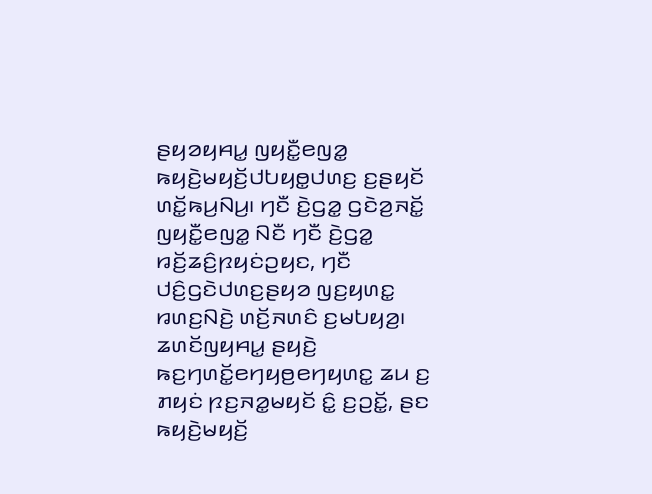ꤔꤟꤤꤟꤌꤣ꤭ ꤜꤟꤢꤪ꤭ꤕꤜꤤ꤭ ꤒꤟꤢꤧ꤬ꤗꤟꤢꤩ꤬ꤓꤝꤟꤥ꤭ꤓꤛꤢ꤬ ꤢ꤬ꤔꤟꤢꤩ ꤛꤢꤩ꤭ꤒꤣ꤬ꤡꤣ꤬꤯ ꤚꤢꤪ ꤢꤧ꤬ꤞꤤ꤭ ꤞꤢꤧꤤ꤬ꤏꤢꤩ꤭ ꤜꤟꤢꤪ꤭ꤕꤜꤤ꤭ ꤡꤢꤪ ꤚꤢꤪ ꤢꤧ꤬ꤞꤤ꤭ ꤙꤢꤩ꤬ꤘꤢꤨ꤬ꤐꤟꤢꤦꤑꤟꤢ, ꤚꤢꤪ ꤓꤢꤨ꤬ꤞꤢꤧꤓꤛꤢ꤬ꤔꤟꤤ ꤜꤢ꤬ꤟꤛꤢ꤭ ꤙꤛꤢ꤬ꤡꤢꤧ꤬ ꤛꤢꤩ꤬ꤏꤛꤢꤨ ꤢ꤬ꤗꤝꤟꤤ꤬꤯
ꤘꤛꤢꤩꤜꤟꤌꤣ꤭ ꤔꤟꤢꤧ꤬ ꤒꤢ꤬ꤚꤛꤢꤩ꤭ꤕꤚꤟꤥ꤬ꤕꤚꤟꤛꤢ꤭ ꤘꤣ ꤢ꤬ ꤊꤟꤢꤦ ꤐꤢ꤬ꤏꤤ꤭ꤗꤟꤢꤩ ꤢꤨ꤭ ꤢ꤬ꤑꤢꤩ꤭, ꤔꤢ ꤒꤟꤢꤧ꤬ꤗꤟꤢꤩ꤬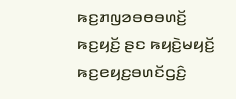ꤒꤢ꤬ꤊꤜꤤꤋꤥꤋꤛꤢꤩ꤬ ꤒꤢ꤬ꤟꤢꤩ꤬ ꤔꤢ ꤒꤟꤢꤧ꤬ꤗꤟꤢꤩ꤬ ꤒꤢ꤬ꤕꤟꤢ꤬ꤋꤛꤢꤩꤞꤢꤨ꤬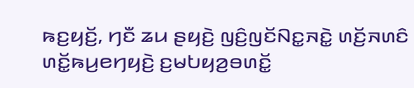ꤒꤢ꤬ꤟꤢꤩ꤬, ꤚꤢꤪ ꤘꤣ ꤔꤟꤢꤧ꤬ ꤜꤢꤨ꤬ꤜꤢꤩꤡꤢ꤭ꤏꤢꤧ꤭ ꤛꤢꤩ꤬ꤏꤛꤢꤨ ꤛꤢꤩ꤭ꤒꤣ꤬ꤕꤚꤟꤢꤧ꤬ ꤢ꤬ꤗꤝꤟꤤ꤬ꤋꤛꤢꤩ꤭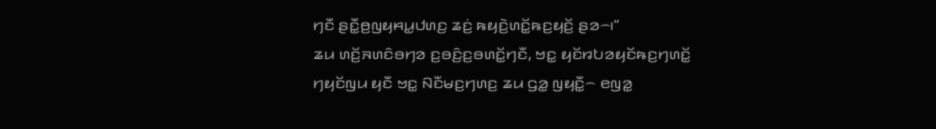ꤚꤢꤪ ꤔꤢꤪ꤭ꤥ꤬ꤜꤟꤌꤣ꤭ꤓꤛꤢ꤬ ꤘꤢꤦ꤬ ꤒꤟꤢꤧ꤬ꤛꤢꤩ꤭ꤒꤢ꤬ꤟꤢꤩ꤬ ꤔꤤ꤮꤯”
ꤘꤣ ꤛꤢꤩ꤬ꤏꤛꤢꤨꤋꤚꤤ ꤢ꤬ꤋꤢꤨ꤬ꤢ꤬ꤋꤛꤢꤩ꤭ꤚꤢꤪ, ꤠꤢ꤭ ꤟꤢꤩꤙꤝꤤꤟꤢꤩꤒꤢ꤬ꤚꤛꤢꤩ꤭ ꤚꤟꤢꤩꤜꤣ ꤟꤢꤪ ꤠꤢ꤭ ꤡꤢꤪꤗꤢ꤬ꤚꤛꤢ꤬ ꤘꤣ ꤞꤤ꤭ ꤜꤟꤢꤪ꤭꤮ ꤕꤜꤤ꤭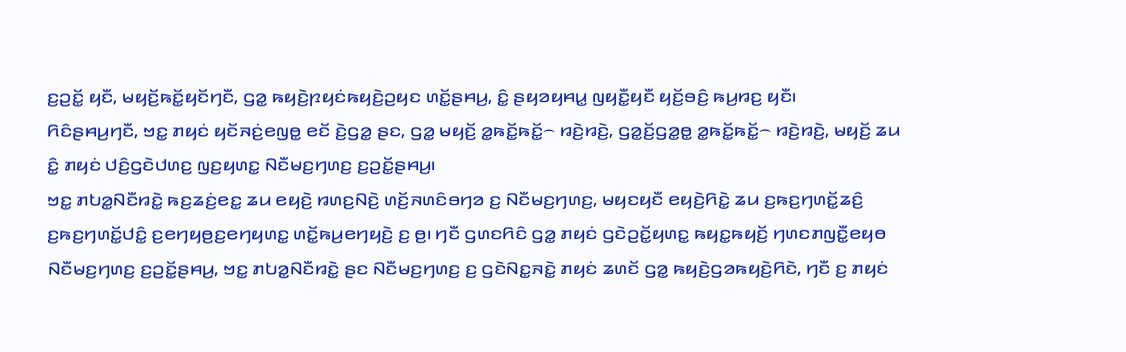ꤢ꤬ꤑꤢꤩ꤭ ꤟꤢꤪ, ꤗꤟꤢꤩ꤬ꤒꤢꤩ꤭ꤟꤢꤩꤚꤢꤪ, ꤞꤤ꤭ ꤒꤟꤢꤧ꤬ꤐꤟꤢꤦꤒꤟꤢꤧ꤬ꤑꤟꤢ ꤛꤢꤩ꤭ꤔꤌꤣ꤬, ꤢꤨ꤭ ꤔꤟꤤꤟꤌꤣ꤭ ꤜꤟꤢꤪ꤭ꤟꤢꤪ ꤟꤢꤩ꤬ꤋꤢꤨ꤬ ꤒꤣ꤬ꤙꤢ꤬ ꤟꤢꤪ꤯
ꤖꤢꤨꤔꤌꤣ꤬ꤚꤢꤪ, ꤠꤢ꤭ ꤊꤟꤢꤦ ꤟꤢꤩꤏꤢꤦ꤬ꤕꤜꤥ꤭ ꤕꤢꤩ ꤢꤧ꤬ꤞꤤ꤭ ꤔꤢ, ꤞꤤ꤭ ꤗꤟꤢꤩ꤬ ꤤ꤭ꤒꤢꤩ꤭ꤒꤢꤩ꤭꤮ ꤙꤢꤧ꤬ꤙꤢꤧ꤬, ꤞꤤ꤭ꤢꤩ꤬ꤞꤤ꤭ꤥ꤭ ꤤ꤭ꤒꤢꤩ꤭ꤒꤢꤩ꤭꤮ ꤙꤢꤧ꤬ꤙꤢꤧ꤬, ꤗꤟꤢꤩ꤬ ꤘꤣ ꤢꤨ꤭ ꤊꤟꤢꤦ ꤓꤢꤨ꤬ꤞꤢꤧꤓꤛꤢ꤬ ꤜꤢ꤬ꤟꤛꤢ꤭ ꤡꤢꤪꤗꤢ꤬ꤚꤛꤢ꤬ ꤢ꤬ꤑꤢꤩ꤭ꤔꤌꤣ꤬꤯
ꤠꤢ꤭ ꤊꤝꤤ꤭ꤡꤢꤪꤙꤢꤧ꤭ ꤒꤢ꤬ꤘꤢꤦ꤬ꤕꤢ꤭ ꤘꤣ ꤕꤟꤢꤧ꤬ ꤙꤛꤢ꤬ꤡꤢꤧ꤬ ꤛꤢꤩ꤬ꤏꤛꤢꤨꤋꤚꤤ ꤢ꤬ ꤡꤢꤪꤗꤢ꤬ꤚꤛꤢ꤬, ꤗꤟꤢꤟꤢꤪ ꤕꤟꤢꤧ꤬ꤖꤢꤧ꤭ ꤘꤣ ꤢ꤬ꤒꤢ꤬ꤚꤛꤢꤩ꤭ꤘꤢꤨ꤬ ꤢ꤬ꤒꤢ꤬ꤚꤛꤢꤩ꤭ꤓꤢꤨ꤭ ꤢ꤬ꤕꤚꤟꤥ꤬ꤢ꤬ꤕꤚꤟꤛꤢ꤭ ꤛꤢꤩ꤭ꤒꤣ꤬ꤕꤚꤟꤢꤧ꤬ ꤢ꤬ ꤥ꤬꤯ ꤚꤢꤪ ꤞꤛꤢꤖꤢꤨ ꤞꤤ꤭ ꤊꤟꤢꤦ ꤞꤢꤧꤑꤢꤩ꤭ꤟꤛꤢ꤭ ꤒꤟꤢ꤭ꤒꤟꤢꤩ꤬ ꤚꤛꤢꤊꤜꤢꤪ꤭ꤕꤟꤥ ꤡꤢꤪꤗꤢ꤬ꤚꤛꤢ꤬ ꤢ꤬ꤑꤢꤩ꤭ꤔꤌꤣ꤬, ꤠꤢ꤭ ꤊꤝꤤ꤭ꤡꤢꤪꤙꤢꤧ꤭ ꤔꤢ ꤡꤢꤪꤗꤢ꤬ꤚꤛꤢ꤬ ꤢ꤬ ꤞꤢꤧꤡꤢ꤭ꤏꤢꤧ꤭ ꤊꤟꤢꤦ ꤘꤛꤢꤩ ꤞꤤ꤭ ꤒꤟꤢꤧ꤬ꤞꤤꤒꤟꤢꤧ꤬ꤖꤢꤧ, ꤚꤢꤪ ꤢ꤬ ꤊꤟꤢꤦ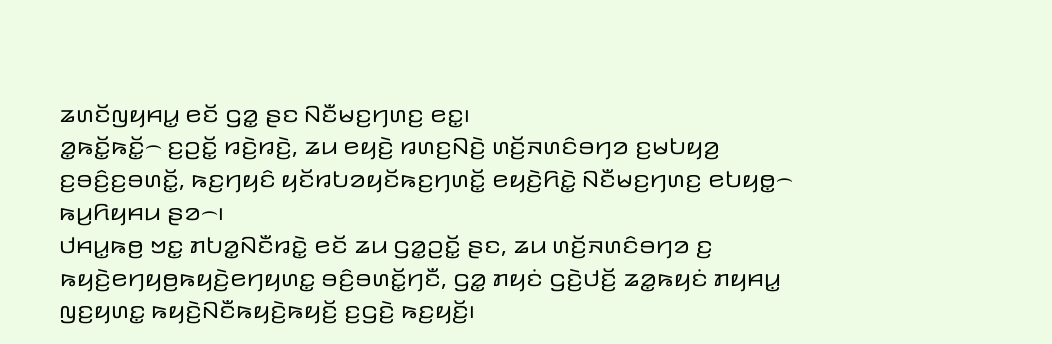ꤘꤛꤢꤩꤜꤟꤌꤣ꤭ ꤕꤢꤩ ꤞꤤ꤭ ꤔꤢ ꤡꤢꤪꤗꤢ꤬ꤚꤛꤢ꤬ ꤕꤢ꤭꤯
ꤤ꤭ꤒꤢꤩ꤭ꤒꤢꤩ꤭꤮ ꤢ꤬ꤑꤢꤩ꤭ ꤙꤢꤧ꤬ꤙꤢꤧ꤬, ꤘꤣ ꤕꤟꤢꤧ꤬ ꤙꤛꤢ꤬ꤡꤢꤧ꤬ ꤛꤢꤩ꤬ꤏꤛꤢꤨꤋꤚꤤ ꤢ꤬ꤗꤝꤟꤤ꤬ ꤢ꤬ꤋꤢꤨ꤬ꤢ꤬ꤋꤛꤢꤩ꤭, ꤒꤢ꤬ꤚꤟꤢꤨ ꤟꤢꤩꤙꤝꤤꤟꤢꤩꤒꤢ꤬ꤚꤛꤢꤩ꤭ ꤕꤟꤢꤧ꤬ꤖꤢꤧ꤭ ꤡꤢꤪꤗꤢ꤬ꤚꤛꤢ꤬ ꤕꤝꤟꤥ꤭꤮ ꤒꤣ꤬ꤖꤟꤌꤣ ꤔꤤ꤮꤯
ꤓꤌꤣ꤭ꤒꤥ꤬ ꤠꤢ꤭ ꤊꤝꤤ꤭ꤡꤢꤪꤙꤢꤧ꤭ ꤕꤢꤩ ꤘꤣ ꤞꤤ꤭ꤑꤢꤩ꤭ ꤔꤢ, ꤘꤣ ꤛꤢꤩ꤬ꤏꤛꤢꤨꤋꤚꤤ ꤢ꤬ ꤒꤟꤢꤧ꤬ꤕꤚꤟꤥ꤬ꤒꤟꤢꤧ꤬ꤕꤚꤟꤛꤢ꤭ ꤋꤢꤨ꤬ꤋꤛꤢꤩ꤭ꤚꤢꤪ, ꤞꤤ꤭ ꤊꤟꤢꤦ ꤞꤢꤧ꤬ꤓꤢꤩ꤬ ꤘꤤ꤭ꤒꤟꤢꤦ ꤊꤟꤌꤣ꤭ ꤜꤢ꤬ꤟꤛꤢ꤭ ꤒꤟꤢꤧ꤬ꤡꤢꤪꤒꤟꤢꤧ꤬ꤒꤟꤢꤩ꤬ ꤢ꤬ꤞꤢꤧ꤬ ꤒꤢ꤬ꤟꤢꤩ꤬꤯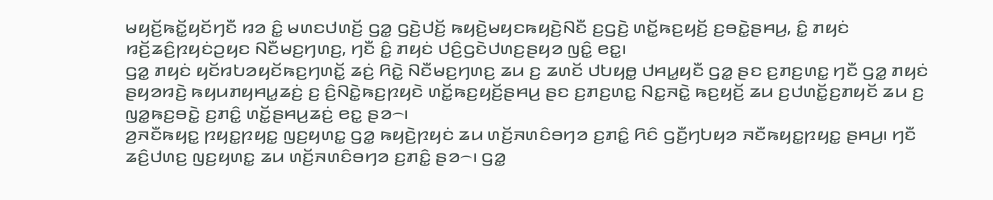ꤗꤟꤢꤩ꤬ꤒꤢꤩ꤭ꤟꤢꤩꤚꤢꤪ ꤙꤤ ꤢꤨ꤭ ꤗꤛꤢꤓꤛꤢꤩ꤬ ꤞꤤ꤭ ꤞꤢꤧ꤬ꤓꤢꤩ꤬ ꤒꤟꤢꤧ꤬ꤗꤟꤢꤒꤟꤢꤧ꤬ꤡꤢꤪ ꤢ꤬ꤞꤢꤧ꤬ ꤛꤢꤩ꤭ꤒꤢ꤬ꤟꤢꤩ꤬ ꤢ꤬ꤋꤢꤧ꤭ꤔꤌꤣ꤬, ꤢꤨ꤭ ꤊꤟꤢꤦ ꤙꤢꤩ꤬ꤘꤢꤨ꤬ꤐꤟꤢꤦꤑꤟꤢ ꤡꤢꤪꤗꤢ꤬ꤚꤛꤢ꤬, ꤚꤢꤪ ꤢꤨ꤭ ꤊꤟꤢꤦ ꤓꤢꤨ꤬ꤞꤢꤧꤓꤛꤢ꤬ꤔꤟꤤ ꤜꤢꤨ꤭ ꤕꤢ꤭꤯
ꤞꤤ꤭ ꤊꤟꤢꤦ ꤟꤢꤩꤙꤝꤤꤟꤢꤩꤒꤢ꤬ꤚꤛꤢꤩ꤭ ꤘꤢꤦ꤬ ꤖꤢꤧ꤭ ꤡꤢꤪꤗꤢ꤬ꤚꤛꤢ꤬ ꤘꤣ ꤢ꤬ ꤘꤛꤢꤩ ꤓꤝꤟꤥ꤭ ꤓꤌꤣ꤭ꤟꤢꤪ ꤞꤤ꤭ ꤔꤢ ꤢ꤬ꤊꤢ꤬ꤛꤢ꤭ ꤚꤢꤪ ꤞꤤ꤭ ꤊꤟꤢꤦ ꤔꤟꤤꤙꤢꤧ꤬ ꤒꤟꤣꤊꤟꤌꤣ꤭ꤘꤢꤦ꤬ ꤢ꤬ ꤢꤨ꤬ꤡꤢꤧ꤭ꤒꤢ꤬ꤐꤟꤢꤧ ꤛꤢꤩ꤭ꤒꤢ꤬ꤟꤢꤩ꤬ꤔꤌꤣ꤬ ꤔꤢ ꤢ꤬ꤊꤢ꤬ꤛꤢ꤭ ꤡꤢ꤭ꤏꤢꤧ꤭ ꤒꤢ꤬ꤟꤢꤩ꤬ ꤘꤣ ꤢ꤬ꤓꤛꤢꤩ꤭ꤢ꤬ꤊꤟꤢꤩ ꤘꤣ ꤢ꤬ ꤜꤤ꤭ꤒꤢ꤬ꤋꤢꤧ꤭ ꤢ꤬ꤊꤢꤨ꤭ ꤛꤢꤩ꤭ꤔꤌꤣ꤬ꤘꤢꤦ꤬ ꤕꤢ꤭ ꤔꤤ꤮꤯
ꤤ꤬ꤏꤢꤪꤒꤟꤢ꤭ ꤐꤟꤢ꤭ꤐꤟꤢ꤭ ꤜꤢ꤬ꤟꤛꤢ꤭ ꤞꤤ꤭ ꤒꤟꤢꤧ꤬ꤐꤟꤢꤦ ꤘꤣ ꤛꤢꤩ꤬ꤏꤛꤢꤨꤋꤚꤤ ꤢ꤬ꤊꤢꤨ꤭ ꤖꤢꤨ ꤞꤢꤪ꤬ꤚꤝꤟꤤ ꤏꤢꤪꤒꤟꤢ꤭ꤐꤟꤢ꤭ ꤔꤌꤣ꤬꤯ ꤚꤢꤪ ꤘꤢꤨ꤬ꤓꤛꤢ꤬ ꤜꤢ꤬ꤟꤛꤢ꤭ ꤘꤣ ꤛꤢꤩ꤬ꤏꤛꤢꤨꤋꤚꤤ ꤢ꤬ꤊꤢꤨ꤭ ꤔꤤ꤮꤯ ꤞꤤ꤭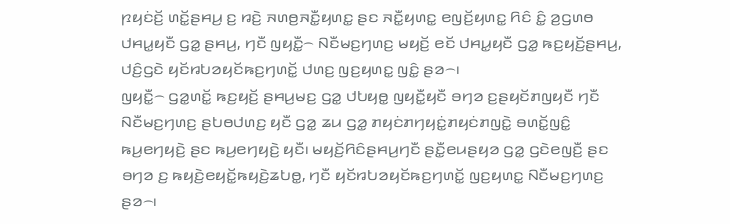ꤐꤟꤢꤦꤢꤩ꤬ ꤛꤢꤩ꤭ꤔꤌꤣ꤬ ꤢ꤬ ꤙꤢꤧ꤬ ꤏꤛꤥ꤬ꤏꤢꤪ꤭ꤟꤛꤢ꤭ ꤔꤢ ꤏꤢꤪ꤭ꤟꤛꤢ꤭ ꤕꤜꤢꤩ꤬ꤟꤛꤢ꤭ ꤖꤢꤨ ꤢꤨ꤭ ꤤ꤬ꤞꤛꤥ ꤓꤌꤣ꤭ꤟꤢꤪ ꤞꤤ꤭ ꤔꤌꤣ꤬, ꤚꤢꤪ ꤜꤟꤢꤪ꤭꤮ ꤡꤢꤪꤗꤢ꤬ꤚꤛꤢ꤬ ꤗꤟꤢꤩ꤬ ꤕꤢꤩ ꤓꤌꤣ꤭ꤟꤢꤪ ꤞꤤ꤭ ꤒꤢ꤬ꤟꤢꤩ꤬ꤔꤌꤣ꤬, ꤓꤢꤨ꤬ꤞꤢꤧ ꤟꤢꤩꤙꤝꤤꤟꤢꤩꤒꤢ꤬ꤚꤛꤢꤩ꤭ ꤓꤛꤢ꤬ ꤜꤢ꤬ꤟꤛꤢ꤭ ꤜꤢꤨ꤭ ꤔꤤ꤮꤯
ꤜꤟꤢꤪ꤭꤮ ꤞꤤ꤭ꤛꤢꤩ꤭ ꤒꤢ꤬ꤟꤢꤩ꤬ ꤔꤌꤣ꤬ꤗꤢ꤬ ꤞꤤ꤭ ꤓꤝꤟꤥ꤭ ꤜꤟꤢꤪ꤭ꤟꤢꤪ ꤋꤚꤤ ꤢ꤬ꤔꤟꤢꤩꤊꤜꤟꤢꤪ ꤚꤢꤪ ꤡꤢꤪꤗꤢ꤬ꤚꤛꤢ꤬ ꤔꤝꤥꤓꤛꤢ꤬ ꤟꤢꤪ ꤞꤤ꤭ ꤘꤣ ꤞꤤ꤭ ꤊꤟꤢꤦꤊꤚꤟꤢꤦ꤭ꤊꤟꤢꤦꤊꤜꤢꤧ꤭ ꤋꤛꤢꤩ꤭ꤜꤢꤨ꤭ ꤒꤣ꤬ꤕꤚꤟꤢꤧ꤬ ꤔꤢ ꤒꤣ꤬ꤕꤚꤟꤢꤧ꤬ ꤟꤢꤪ꤯ ꤗꤟꤢꤩ꤬ꤖꤢꤨꤔꤌꤣ꤬ꤚꤢꤪ ꤔꤢꤪ꤭ꤕꤣꤔꤟꤤ ꤞꤤ꤭ ꤞꤢꤧꤕꤜꤢꤪ꤬ ꤔꤢ ꤋꤚꤤ ꤢ꤬ ꤒꤟꤢꤧ꤬ꤕꤟꤢꤩ꤭ꤒꤟꤢꤧ꤬ꤘꤝꤥ꤭, ꤚꤢꤪ ꤟꤢꤩꤙꤝꤤꤟꤢꤩꤒꤢ꤬ꤚꤛꤢꤩ꤭ ꤜꤢ꤬ꤟꤛꤢ꤭ ꤡꤢꤪꤗꤢ꤬ꤚꤛꤢ꤬ ꤔꤤ꤮꤯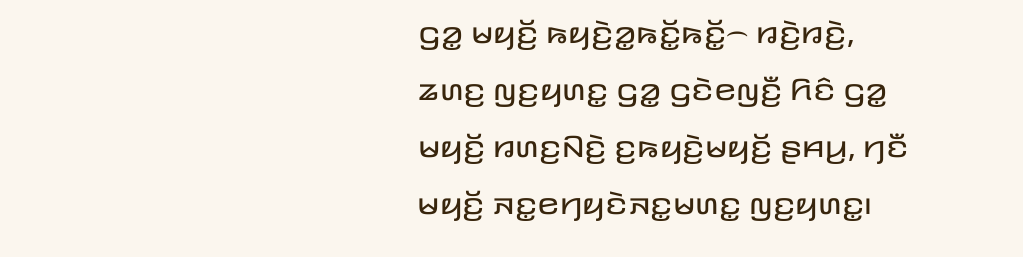ꤞꤤ꤭ ꤗꤟꤢꤩ꤬ ꤒꤟꤢꤧ꤬ꤤ꤭ꤒꤢꤩ꤭ꤒꤢꤩ꤭꤮ ꤙꤢꤧ꤬ꤙꤢꤧ꤬, ꤘꤛꤢ꤬ ꤜꤢ꤬ꤟꤛꤢ꤭ ꤞꤤ꤭ ꤞꤢꤧꤕꤜꤢꤪ꤬ ꤖꤢꤨ ꤞꤤ꤭ ꤗꤟꤢꤩ꤬ ꤙꤛꤢ꤬ꤡꤢꤧ꤬ ꤢ꤬ꤒꤟꤢꤧ꤬ꤗꤟꤢꤩ꤬ ꤔꤌꤣ꤬, ꤚꤢꤪ ꤗꤟꤢꤩ꤬ ꤏꤢ꤭ꤕꤚꤟꤢꤧꤏꤢ꤭ꤗꤛꤢ꤭ ꤜꤢ꤬ꤟꤛꤢ꤭꤯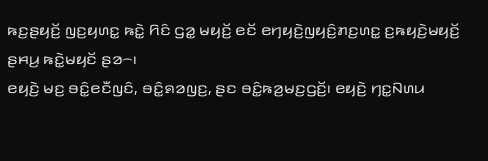ꤒꤢ꤬ꤔꤟꤢꤩ꤬ ꤜꤢ꤬ꤟꤛꤢ꤭ ꤒꤢꤧ꤭ ꤖꤢꤨ ꤞꤤ꤭ ꤗꤟꤢꤩ꤬ ꤕꤢꤩ ꤕꤚꤟꤢꤧ꤬ꤜꤟꤢꤨ꤬ꤊꤢ꤬ꤛꤢ꤭ ꤢ꤬ꤒꤟꤢꤧ꤬ꤗꤟꤢꤩ꤬ ꤔꤌꤣ꤬ ꤒꤢꤧ꤭ꤗꤟꤢꤩ ꤔꤤ꤮꤯
ꤕꤟꤢꤧ꤬ ꤗꤢ꤬ ꤋꤢꤨ꤭ꤕꤢꤪꤜꤢꤨ, ꤋꤢꤨ꤭ꤎꤤꤜꤢ꤬, ꤔꤢ ꤋꤢꤨ꤭ꤒꤤ꤬ꤗꤢ꤬ꤞꤢꤩ꤬꤯ ꤕꤟꤢꤧ꤬ ꤚꤢ꤭ꤡꤛꤣ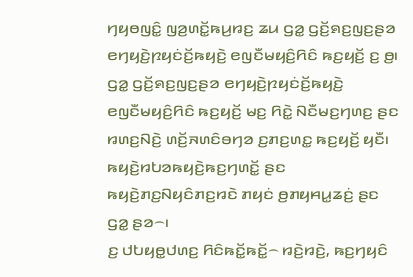ꤚꤟꤥꤜꤢꤨ꤭ ꤜꤤ꤬ꤛꤢꤩ꤭ꤒꤣ꤬ꤙꤢ꤬ ꤘꤣ ꤞꤤ꤭ ꤞꤢꤩ꤬ꤎꤢ꤬ꤜꤢ꤬ꤔꤤ ꤕꤚꤟꤢꤧ꤬ꤐꤟꤢꤦꤢꤩ꤬ꤒꤟꤢꤧ꤬ ꤕꤜꤢꤪꤗꤟꤢꤨ꤬ꤖꤢꤨ ꤒꤢ꤬ꤟꤢꤩ꤬ ꤢ꤬ ꤥ꤬꤯ ꤞꤤ꤭ ꤞꤢꤩ꤬ꤎꤢ꤬ꤜꤢ꤬ꤔꤤ ꤕꤚꤟꤢꤧ꤬ꤐꤟꤢꤦꤢꤩ꤬ꤒꤟꤢꤧ꤬ ꤕꤜꤢꤪꤗꤟꤢꤨ꤬ꤖꤢꤨ ꤒꤢ꤬ꤟꤢꤩ꤬ ꤗꤢ꤬ ꤖꤢꤧ꤭ ꤡꤢꤪꤗꤢ꤬ꤚꤛꤢ꤬ ꤔꤢ ꤙꤛꤢ꤬ꤡꤢꤧ꤬ ꤛꤢꤩ꤬ꤏꤛꤢꤨꤋꤚꤤ ꤢ꤬ꤊꤢ꤬ꤛꤢ꤭ ꤒꤢ꤬ꤟꤢꤩ꤬ ꤟꤢꤪ꤯ ꤒꤟꤢꤧ꤬ꤙꤝꤤꤒꤟꤢꤧ꤬ꤒꤢ꤬ꤚꤛꤢꤩ꤭ ꤔꤢ ꤒꤟꤢꤧ꤬ꤊꤢ꤬ꤡꤟꤢꤨꤊꤢ꤬ꤙꤢꤧ ꤊꤟꤢꤦ ꤥ꤬ꤊꤟꤌꤣ꤭ꤘꤢꤦ꤬ ꤔꤢ ꤞꤤ꤭ ꤔꤤ꤮꤯
ꤢ꤬ ꤓꤝꤟꤥ꤭ꤓꤛꤢ꤬ ꤖꤢꤨꤒꤢꤩ꤭ꤒꤢꤩ꤭꤮ ꤙꤢꤧ꤬ꤙꤢꤧ꤬, ꤒꤢ꤬ꤚꤟꤢꤨ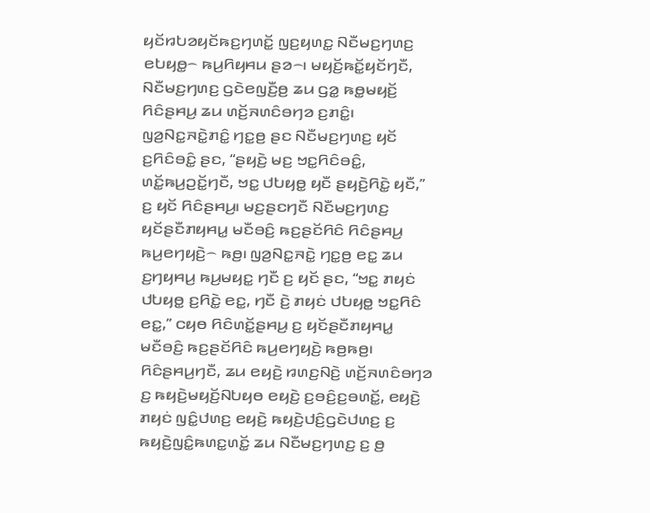ꤟꤢꤩꤙꤝꤤꤟꤢꤩꤒꤢ꤬ꤚꤛꤢꤩ꤭ ꤜꤢ꤬ꤟꤛꤢ꤭ ꤡꤢꤪꤗꤢ꤬ꤚꤛꤢ꤬ ꤕꤝꤟꤥ꤭꤮ ꤒꤣ꤬ꤖꤟꤌꤣ ꤔꤤ꤮꤯ ꤗꤟꤢꤩ꤬ꤒꤢꤩ꤭ꤟꤢꤩꤚꤢꤪ, ꤡꤢꤪꤗꤢ꤬ꤚꤛꤢ꤬ ꤞꤢꤧꤕꤜꤢꤪ꤬ꤥ꤬ ꤘꤣ ꤞꤤ꤭ ꤒꤥ꤭ꤗꤟꤢꤩ꤬ ꤖꤢꤨꤔꤌꤣ꤬ ꤘꤣ ꤛꤢꤩ꤬ꤏꤛꤢꤨꤋꤚꤤ ꤢ꤬ꤊꤢꤨ꤭꤯
ꤜꤤ꤬ꤡꤢ꤭ꤏꤢꤧ꤭ꤊꤢꤨ꤭ ꤚꤢ꤭ꤥ꤬ ꤔꤢ ꤡꤢꤪꤗꤢ꤬ꤚꤛꤢ꤬ ꤟꤢꤩ ꤢ꤬ꤖꤢꤨꤋꤢꤨ꤭ ꤔꤢ, “ꤔꤟꤢꤧ꤬ ꤗꤢ꤬ ꤠꤢ꤭ꤖꤢꤨꤋꤢꤨ꤭, ꤛꤢꤩ꤭ꤒꤣ꤬ꤑꤢꤩ꤭ꤚꤢꤪ, ꤠꤢ꤭ ꤓꤝꤟꤥ꤭ ꤟꤢꤪ ꤔꤟꤢꤧ꤬ꤖꤢꤧ꤭ ꤟꤢꤪ,” ꤢ꤬ ꤟꤢꤩ ꤖꤢꤨꤔꤌꤣ꤬꤯ ꤗꤢ꤬ꤔꤢꤚꤢꤪ ꤡꤢꤪꤗꤢ꤬ꤚꤛꤢ꤬ ꤟꤢꤩꤔꤢꤪꤊꤟꤌꤣ꤭ ꤗꤢꤪꤋꤢꤨ꤬ ꤒꤢ꤬ꤔꤢꤩꤖꤢꤨ ꤖꤢꤨꤔꤌꤣ꤬ ꤒꤣ꤬ꤕꤚꤟꤢꤧ꤬꤮ ꤒꤥ꤬꤯ ꤜꤤ꤬ꤡꤢ꤭ꤏꤢꤧ꤭ ꤚꤢ꤭ꤥ꤬ ꤕꤢ꤭ ꤘꤣ ꤢ꤬ꤚꤟꤌꤣ꤬ ꤒꤣ꤬ꤗꤟꤢ꤭ ꤚꤢꤪ ꤢ꤬ ꤟꤢꤩ ꤔꤢ, “ꤠꤢ꤭ ꤊꤟꤢꤦ ꤓꤝꤟꤥ꤭ ꤢ꤬ꤖꤢꤧ꤭ ꤕꤢ꤭, ꤚꤢꤪ ꤢꤧ꤬ ꤊꤟꤢꤦ ꤓꤝꤟꤥ꤭ ꤠꤢ꤭ꤖꤢꤨ ꤕꤢ꤭,” ꤍꤟꤥ ꤖꤢꤨꤛꤢꤩ꤭ꤔꤌꤣ꤬ ꤢ꤬ ꤟꤢꤩꤔꤢꤪꤊꤟꤌꤣ꤭ ꤗꤢꤪꤋꤢꤨ꤬ ꤒꤢ꤬ꤔꤢꤩꤖꤢꤨ ꤒꤣ꤬ꤕꤚꤟꤢꤧ꤬ ꤒꤥ꤬ꤒꤥ꤬꤯
ꤖꤢꤨꤔꤌꤣ꤬ꤚꤢꤪ, ꤘꤣ ꤕꤟꤢꤧ꤬ ꤙꤛꤢ꤬ꤡꤢꤧ꤬ ꤛꤢꤩ꤬ꤏꤛꤢꤨꤋꤚꤤ ꤢ꤬ ꤒꤟꤢꤧ꤬ꤗꤟꤢꤩ꤬ꤡꤝꤟꤥ ꤕꤟꤢꤧ꤬ ꤢ꤬ꤋꤢꤨ꤬ꤢ꤬ꤋꤛꤢꤩ꤭, ꤕꤟꤢꤧ꤬ ꤊꤟꤢꤦ ꤜꤢꤨ꤭ꤓꤛꤢ꤬ ꤕꤟꤢꤧ꤬ ꤒꤟꤢꤧ꤬ꤓꤢꤨ꤬ꤞꤢꤧꤓꤛꤢ꤬ ꤢ꤬ ꤒꤟꤢꤧ꤬ꤜꤢꤨ꤭ꤒꤛꤢ꤭ꤛꤢꤩ꤭ ꤘꤣ ꤡꤢꤪꤗꤢ꤬ꤚꤛꤢ꤬ ꤢ꤬ ꤥ꤬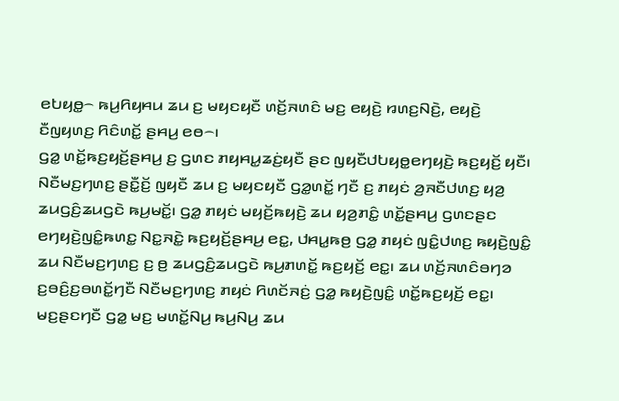ꤕꤝꤟꤥ꤭꤮ ꤒꤣ꤬ꤖꤟꤌꤣ ꤘꤣ ꤢ꤬ ꤗꤟꤢꤟꤢꤪ ꤛꤢꤩ꤬ꤏꤛꤢꤨ ꤗꤢ꤬ ꤕꤟꤢꤧ꤬ ꤙꤛꤢ꤬ꤡꤢꤧ꤬, ꤕꤟꤢꤧ꤬ ꤢꤪꤜꤟꤛꤢ꤬ ꤖꤢꤨꤛꤢꤩ꤭ ꤔꤌꤣ꤬ ꤕꤥ꤮꤯
ꤞꤤ꤭ ꤛꤢꤩ꤭ꤒꤢ꤬ꤟꤢꤩ꤬ꤔꤌꤣ꤬ ꤢ꤬ ꤞꤛꤢ ꤊꤟꤌꤣ꤭ꤘꤢꤦ꤬ꤟꤢꤪ ꤔꤢ ꤜꤟꤢꤪꤓꤝꤟꤥ꤭ꤕꤚꤟꤢꤧ꤬ ꤒꤢ꤬ꤟꤢꤩ꤬ ꤟꤢꤪ꤯ ꤡꤢꤪꤗꤢ꤬ꤚꤛꤢ꤬ ꤔꤢꤪ꤭ꤢꤩ꤬ ꤜꤟꤢꤪ ꤘꤣ ꤢ꤬ ꤗꤟꤢꤟꤢꤪ ꤞꤤ꤭ꤛꤢꤩ꤭ ꤚꤢꤪ ꤢ꤬ ꤊꤟꤢꤦ ꤤ꤬ꤏꤢꤪꤓꤛꤢ꤬ ꤟꤤ꤬ ꤘꤣꤞꤢꤨ꤬ꤘꤣꤞꤢꤧ ꤒꤣ꤬ꤗꤢꤩ꤭꤯ ꤞꤤ꤭ ꤊꤟꤢꤦ ꤗꤟꤢꤩ꤬ꤒꤟꤢꤧ꤬ ꤘꤣ ꤟꤤ꤬ꤊꤢꤨ꤭ ꤛꤢꤩ꤭ꤔꤌꤣ꤬ ꤞꤛꤢꤔꤢ ꤕꤚꤟꤢꤧ꤬ꤜꤢꤨ꤭ꤒꤛꤢ꤭ ꤡꤢ꤭ꤏꤢꤧ꤭ ꤒꤢ꤬ꤟꤢꤩ꤬ꤔꤌꤣ꤬ ꤕꤢ꤭, ꤓꤌꤣ꤭ꤒꤥ꤬ ꤞꤤ꤭ ꤊꤟꤢꤦ ꤜꤢꤨ꤭ꤓꤛꤢ꤬ ꤒꤟꤢꤧ꤬ꤜꤢꤨ꤭ ꤘꤣ ꤡꤢꤪꤗꤢ꤬ꤚꤛꤢ꤬ ꤢ꤬ ꤥ꤬ ꤘꤣꤞꤢꤨ꤬ꤘꤣꤞꤢꤧ ꤒꤣ꤬ꤊꤛꤢꤩ꤭ ꤒꤢ꤬ꤟꤢꤩ꤬ ꤕꤢ꤭꤯ ꤘꤣ ꤛꤢꤩ꤬ꤏꤛꤢꤨꤋꤚꤤ ꤢ꤬ꤋꤢꤨ꤬ꤢ꤬ꤋꤛꤢꤩ꤭ꤚꤢꤪ ꤡꤢꤪꤗꤢ꤬ꤚꤛꤢ꤬ ꤊꤟꤢꤦ ꤖꤛꤢꤩꤏꤢꤦ꤬ ꤞꤤ꤭ ꤒꤟꤢꤧ꤬ꤜꤢꤨ꤭ ꤛꤢꤩ꤭ꤒꤢ꤬ꤟꤢꤩ꤬ ꤕꤢ꤭꤯
ꤗꤢ꤬ꤔꤢꤚꤢꤪ ꤞꤤ꤭ ꤗꤢ꤬ ꤗꤛꤢꤩ꤭ꤡꤣ꤬ ꤒꤣ꤬ꤡꤣ꤬ ꤘꤣ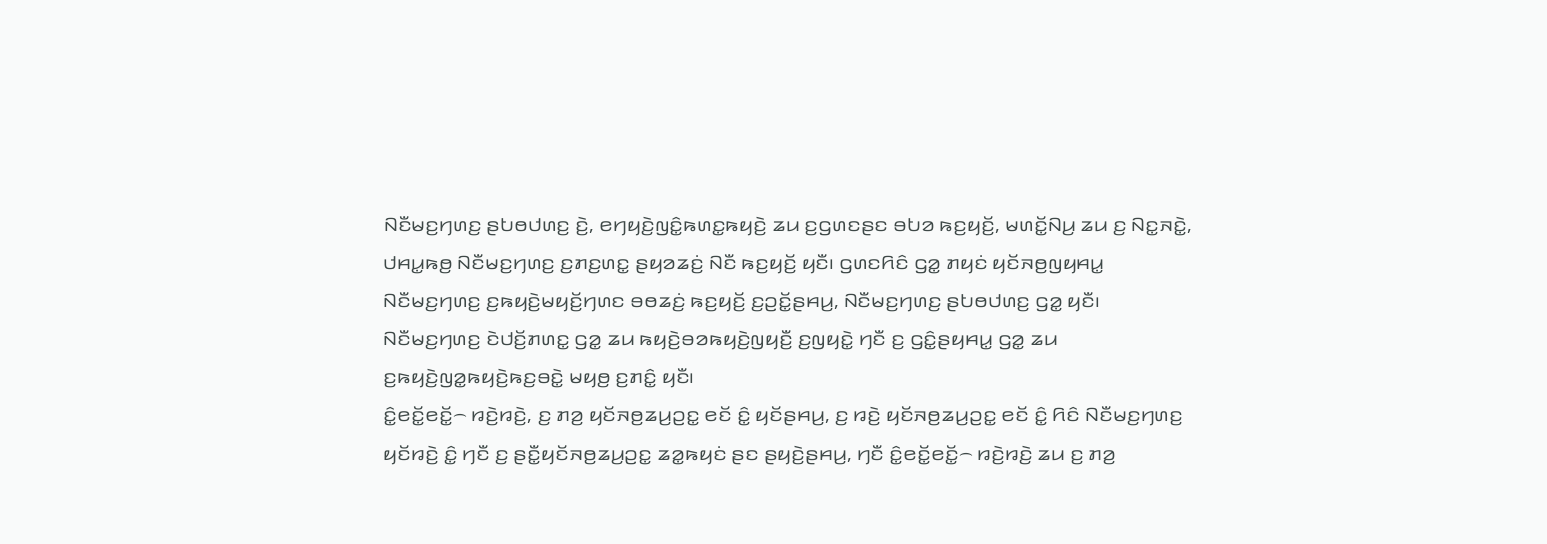ꤡꤢꤪꤗꤢ꤬ꤚꤛꤢ꤬ ꤔꤝꤥꤓꤛꤢ꤬ ꤢꤧ꤬, ꤕꤚꤟꤢꤧ꤬ꤜꤢꤨ꤭ꤒꤛꤢ꤭ꤒꤟꤢꤧ꤬ ꤘꤣ ꤢ꤬ꤞꤛꤢꤔꤢ ꤋꤝꤤ ꤒꤢ꤬ꤟꤢꤩ꤬, ꤗꤛꤢꤩ꤭ꤡꤣ꤬ ꤘꤣ ꤢ꤬ ꤡꤢ꤭ꤏꤢꤧ꤭, ꤓꤌꤣ꤭ꤒꤥ꤬ ꤡꤢꤪꤗꤢ꤬ꤚꤛꤢ꤬ ꤢ꤬ꤊꤢ꤬ꤛꤢ꤭ ꤔꤟꤤꤘꤢꤦ꤬ ꤡꤢꤪ ꤒꤢ꤬ꤟꤢꤩ꤬ ꤟꤢꤪ꤯ ꤞꤛꤢꤖꤢꤨ ꤞꤤ꤭ ꤊꤟꤢꤦ ꤟꤢꤩꤏꤥ꤬ꤜꤟꤌꤣ꤭ ꤡꤢꤪꤗꤢ꤬ꤚꤛꤢ꤬ ꤢ꤬ꤒꤟꤢꤧ꤬ꤗꤟꤢꤩ꤬ꤚꤛꤢ ꤋꤥꤘꤢꤦ꤬ ꤒꤢ꤬ꤟꤢꤩ꤬ ꤢ꤬ꤑꤢꤩ꤭ꤔꤌꤣ꤬, ꤡꤢꤪꤗꤢ꤬ꤚꤛꤢ꤬ ꤔꤝꤥꤓꤛꤢ꤬ ꤞꤤ꤭ ꤟꤢꤪ꤯ ꤡꤢꤪꤗꤢ꤬ꤚꤛꤢ꤬ ꤢꤧꤓꤢꤩ꤬ꤊꤛꤢ꤭ ꤞꤤ꤭ ꤘꤣ ꤒꤟꤢꤧ꤬ꤋꤤꤒꤟꤢꤧ꤬ꤜꤟꤢꤪ꤬ ꤢ꤬ꤜꤟꤢꤧ꤭ ꤚꤢꤪ ꤢ꤬ ꤞꤢꤨ꤭ꤔꤟꤌꤣ꤭ ꤞꤤ꤭ ꤘꤣ ꤢ꤬ꤒꤟꤢꤧ꤬ꤜꤤ꤭ꤒꤟꤢꤧ꤬ꤒꤢ꤬ꤋꤢꤧ꤭ ꤗꤟꤥ꤬ ꤢ꤬ꤊꤢꤨ꤭ ꤟꤢꤪ꤯
ꤢꤨ꤭ꤕꤢꤩ꤭ꤕꤢꤩ꤭꤮ ꤙꤢꤧ꤬ꤙꤢꤧ꤬, ꤢ꤬ ꤊꤤ꤬ ꤟꤢꤩꤏꤥ꤬ꤘꤣ꤬ꤑꤢ꤭ ꤕꤢꤩ ꤢꤨ꤭ ꤟꤢꤩꤔꤌꤣ꤬, ꤢ꤬ ꤙꤢꤧ꤬ ꤟꤢꤩꤏꤥ꤬ꤘꤣ꤬ꤑꤢ꤭ ꤕꤢꤩ ꤢꤨ꤭ ꤖꤢꤨ ꤡꤢꤪꤗꤢ꤬ꤚꤛꤢ꤬ ꤟꤢꤩꤙꤢꤧ꤬ ꤢꤨ꤭ ꤚꤢꤪ ꤢ꤬ ꤔꤢꤪ꤭ꤟꤢꤩꤏꤥ꤬ꤘꤣ꤬ꤑꤢ꤭ ꤘꤤ꤭ꤒꤟꤢꤦ ꤔꤢ ꤔꤟꤢꤧ꤬ꤔꤌꤣ꤬, ꤚꤢꤪ ꤢꤨ꤭ꤕꤢꤩ꤭ꤕꤢꤩ꤭꤮ ꤙꤢꤧ꤬ꤙꤢꤧ꤬ ꤘꤣ ꤢ꤬ ꤊꤤ꤬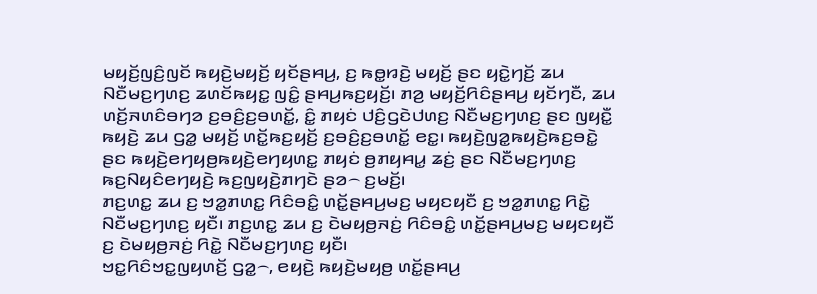ꤗꤟꤢꤩ꤬ꤜꤢꤨ꤬ꤜꤢꤩ ꤒꤟꤢꤧ꤬ꤗꤟꤢꤩ꤬ ꤟꤢꤩꤔꤌꤣ꤬, ꤢ꤬ ꤒꤥ꤭ꤙꤢꤧ꤬ ꤗꤟꤢꤩ꤬ ꤔꤢ ꤟꤢꤧ꤭ꤚꤢꤩ꤬ ꤘꤣ ꤡꤢꤪꤗꤢ꤬ꤚꤛꤢ꤬ ꤘꤛꤢꤩꤒꤟꤢ꤭ ꤜꤢꤨ꤭ ꤔꤌꤣ꤬ꤒꤢ꤬ꤟꤢꤩ꤬꤯ ꤊꤤ꤬ ꤗꤟꤢꤩ꤬ꤖꤢꤨꤔꤌꤣ꤬ ꤟꤢꤩꤚꤢꤪ, ꤘꤣ ꤛꤢꤩ꤬ꤏꤛꤢꤨꤋꤚꤤ ꤢ꤬ꤋꤢꤨ꤬ꤢ꤬ꤋꤛꤢꤩ꤭, ꤢꤨ꤭ ꤊꤟꤢꤦ ꤓꤢꤨ꤬ꤞꤢꤧꤓꤛꤢ꤬ ꤡꤢꤪꤗꤢ꤬ꤚꤛꤢ꤬ ꤔꤢ ꤜꤟꤢꤪ꤭ ꤒꤟꤢꤧ꤬ ꤘꤣ ꤞꤤ꤭ ꤗꤟꤢꤩ꤬ ꤛꤢꤩ꤭ꤒꤢ꤬ꤟꤢꤩ꤬ ꤢ꤬ꤋꤢꤨ꤬ꤢ꤬ꤋꤛꤢꤩ꤭ ꤕꤢ꤭꤯ ꤒꤟꤢꤧ꤬ꤜꤤ꤭ꤒꤟꤢꤧ꤬ꤒꤢ꤬ꤋꤢꤧ꤭ ꤔꤢ ꤒꤟꤢꤧ꤬ꤕꤚꤟꤥ꤬ꤒꤟꤢꤧ꤬ꤕꤚꤟꤛꤢ꤭ ꤊꤟꤢꤦ ꤥ꤬ꤊꤟꤌꤣ꤭ ꤘꤢꤦ꤬ ꤔꤢ ꤡꤢꤪꤗꤢ꤬ꤚꤛꤢ꤬ ꤒꤢ꤬ꤡꤟꤢꤨꤕꤚꤟꤢꤧ꤬ ꤒꤢ꤬ꤜꤟꤢꤧ꤬ꤊꤚꤢꤧ ꤔꤤ꤮ ꤢ꤬ꤗꤢꤩ꤬꤯
ꤊꤢ꤬ꤛꤢ꤭ ꤘꤣ ꤢ꤬ ꤠꤤ꤭ꤊꤛꤢ꤭ ꤖꤢꤨꤋꤢꤨ꤭ ꤛꤢꤩ꤭ꤔꤌꤣ꤬ꤗꤢ꤬ ꤗꤟꤢꤟꤢꤪ ꤢ꤬ ꤠꤤ꤭ꤊꤛꤢ꤭ ꤖꤢꤧ꤭ ꤡꤢꤪꤗꤢ꤬ꤚꤛꤢ꤬ ꤟꤢꤪ꤯ ꤊꤢ꤬ꤛꤢ꤭ ꤘꤣ ꤢ꤬ ꤢꤧꤗꤟꤥ꤬ꤏꤢꤦ꤬ ꤖꤢꤨꤋꤢꤨ꤭ ꤛꤢꤩ꤭ꤔꤌꤣ꤬ꤗꤢ꤬ ꤗꤟꤢꤟꤢꤪ ꤢ꤬ ꤢꤧꤗꤟꤥ꤬ꤏꤢꤦ꤬ ꤖꤢꤧ꤭ ꤡꤢꤪꤗꤢ꤬ꤚꤛꤢ꤬ ꤟꤢꤪ꤯
ꤠꤢ꤭ꤖꤢꤨꤠꤢ꤭ꤜꤟꤛꤢꤩ꤬ ꤞꤤ꤭꤮, ꤕꤟꤢꤧ꤬ ꤒꤟꤢꤧ꤬ꤗꤟꤥ꤬ ꤛꤢꤩ꤭ꤔꤌꤣ꤬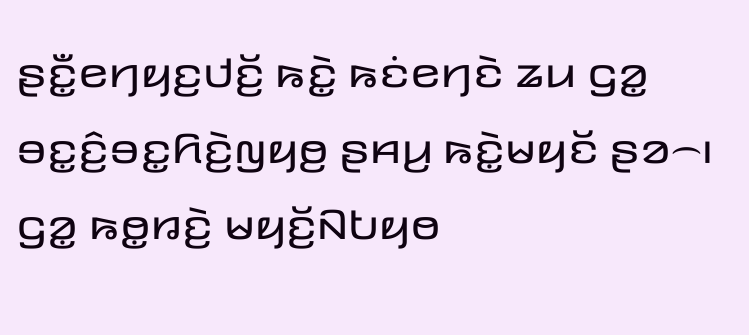ꤔꤢꤪ꤭ꤕꤚꤟꤢ꤬ꤓꤢꤩ꤬ ꤒꤢꤧ꤭ ꤒꤢꤦꤕꤚꤢꤧ ꤘꤣ ꤞꤤ꤭ ꤋꤢ꤭ꤢꤨ꤬ꤋꤢ꤭ꤖꤢꤧ꤬ꤜꤟꤥ꤬ ꤔꤌꤣ꤬ ꤒꤢꤧ꤭ꤗꤟꤢꤩ ꤔꤤ꤮꤯ ꤞꤤ꤭ ꤒꤥ꤭ꤙꤢꤧ꤬ ꤗꤟꤢꤩ꤬ꤡꤝꤟꤥ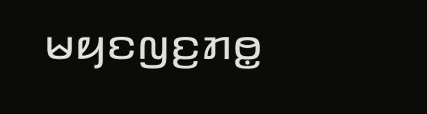ꤗꤟꤢꤜꤢ꤬ꤊꤥ꤭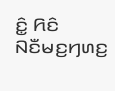ꤢꤨ꤭ ꤖꤢꤨ ꤡꤢꤪꤗꤢ꤬ꤚꤛꤢ꤬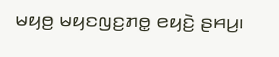ꤗꤟꤥ꤬ ꤗꤟꤢꤜꤢ꤬ꤊꤥ꤭ ꤕꤟꤢꤧ꤬ ꤔꤌꤣ꤬꤯